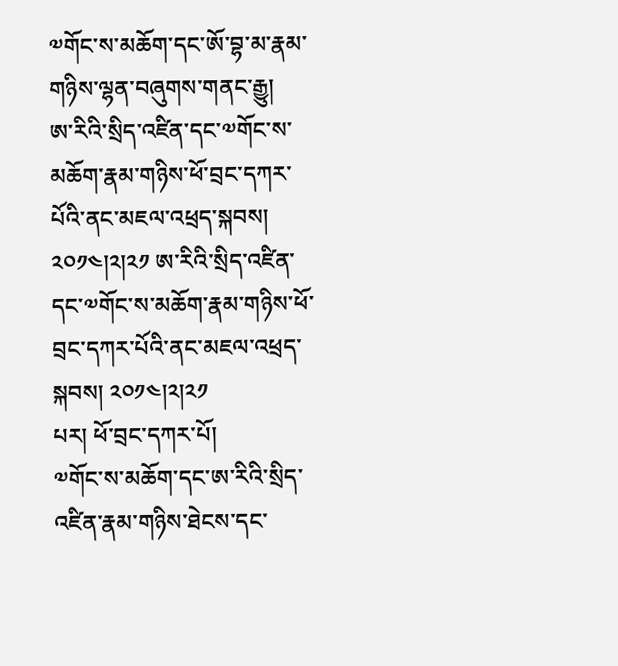༧གོང་ས་མཆོག་དང་ཨོ་བྷ་མ་རྣམ་གཉིས་ལྷན་བཞུགས་གནང་རྒྱུ།
ཨ་རིའི་སྲིད་འཛིན་དང་༧གོང་ས་མཆོག་རྣམ་གཉིས་ཕོ་བྲང་དཀར་པོའི་ནང་མཇལ་འཕྲད་སྐབས། ༢༠༡༤།༢།༢༡ ཨ་རིའི་སྲིད་འཛིན་དང་༧གོང་ས་མཆོག་རྣམ་གཉིས་ཕོ་བྲང་དཀར་པོའི་ནང་མཇལ་འཕྲད་སྐབས། ༢༠༡༤།༢།༢༡
པར། ཕོ་བྲང་དཀར་པོ།
༧གོང་ས་མཆོག་དང་ཨ་རིའི་སྲིད་འཛིན་རྣམ་གཉིས་ཐེངས་དང་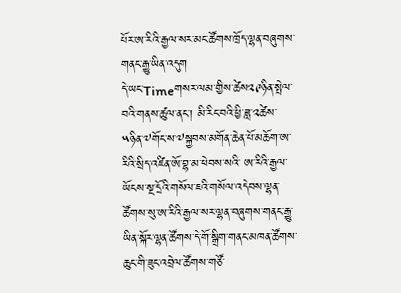པོར་ཨ་རིའི་རྒྱལ་སར་མང་ཚོགས་ཁྲོད་ལྷན་བཞུགས་གནང་རྒྱུ་ཡིན་འདུག
དེ་ཡང་Timeགསར་ལམ་གྱིས་ཚེས༢༩ཉིན་སྤེལ་བའི་གནས་ཚུལ་ནང་། མི་རིང་བའི་ཕྱི་ཟླ་༢ཚེས་༥ཉིན་༧གོང་ས་༧སྐྱབས་མགོན་ཆེན་པོ་མཆོག་ཨ་རིའི་སྲིད་འཛིན་ཨོ་བྷ་མ་ཕེབས་སའི་ ཨ་རིའི་རྒྱལ་ཡོངས་སྔ་དྲོའི་གསོལ་ཇའི་གསོལ་འདེབས་ལྷན་ཚོགས་སུ་ཨ་རིའི་རྒྱལ་སར་ལྷན་བཞུགས་གནང་རྒྱུ་ཡིན་སྐོར་ལྷན་ཚོགས་དེ་གོ་སྒྲིག་གནང་མཁན་ཚོགས་ཆུང་གི་ཟུང་འབྲེལ་ཚོགས་གཙོ་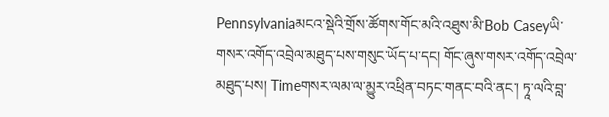Pennsylvaniaམངའ་སྡེའི་གྲོས་ཚོགས་གོང་མའི་འཐུས་མི་Bob Caseyཡི་གསར་འགོད་འབྲེལ་མཐུད་པས་གསུང་ཡོད་པ་དང། གོང་ཞུས་གསར་འགོད་འབྲེལ་མཐུད་པས། Timeགསར་ལམ་ལ་མྱུར་འཕྲིན་བཏང་གནང་བའི་ནང་། ཏཱ་ལའི་བླ་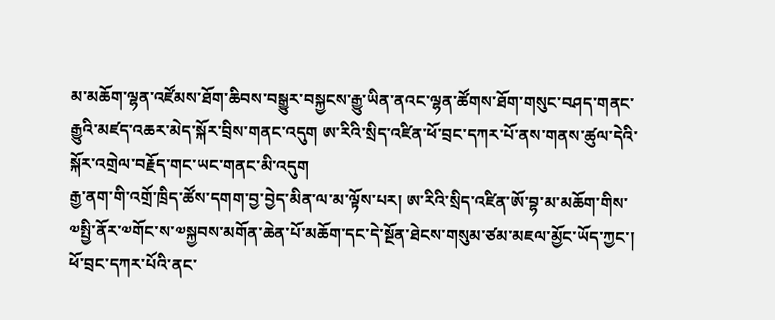མ་མཆོག་ལྷན་འཛོམས་ཐོག་ཆིབས་བསྒྱུར་བསྐྱངས་རྒྱུ་ཡིན་ནའང་ལྷན་ཚོགས་ཐོག་གསུང་བཤད་གནང་རྒྱུའི་མཛད་འཆར་མེད་སྐོར་བྲིས་གནང་འདུག ཨ་རིའི་སྲིད་འཛིན་ཕོ་བྲང་དཀར་པོ་ནས་གནས་ཚུལ་དེའི་སྐོར་འགྲེལ་བརྗོད་གང་ཡང་གནང་མི་འདུག
རྒྱ་ནག་གི་འགྲོ་ཁྲིད་ཚོས་དགག་བྱ་བྱེད་མིན་ལ་མ་ལྟོས་པར། ཨ་རིའི་སྲིད་འཛིན་ཨོ་བྷ་མ་མཆོག་གིས་༧སྤྱི་ནོར་༧གོང་ས་༧སྐྱབས་མགོན་ཆེན་པོ་མཆོག་དང་དེ་སྔོན་ཐེངས་གསུམ་ཙམ་མཇལ་མྱོང་ཡོད་ཀྱང་། ཕོ་བྲང་དཀར་པོའི་ནང་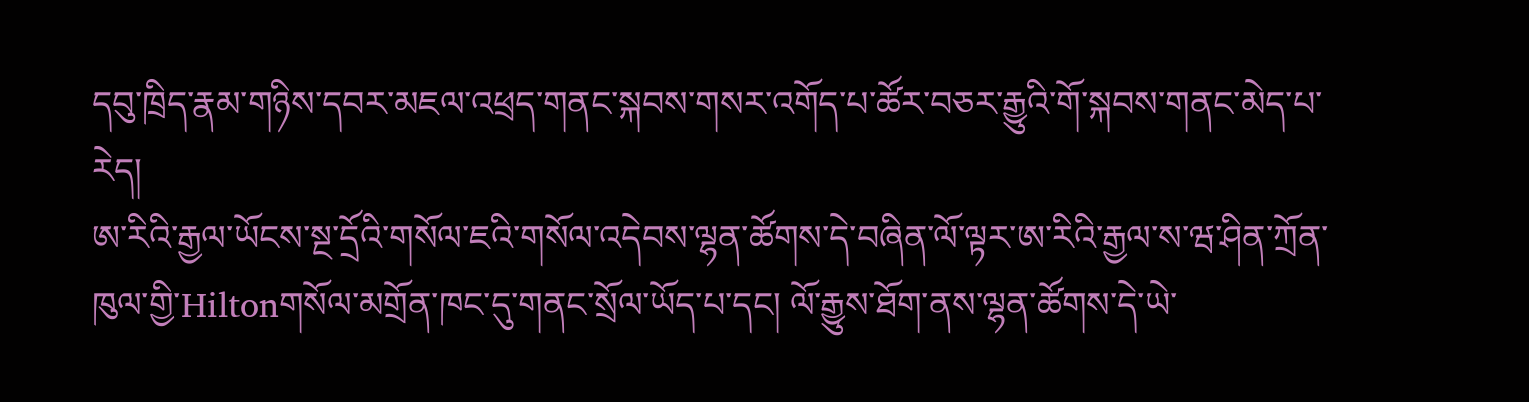དབུ་ཁྲིད་རྣམ་གཉིས་དབར་མཇལ་འཕྲད་གནང་སྐབས་གསར་འགོད་པ་ཚོར་བཅར་རྒྱུའི་གོ་སྐབས་གནང་མེད་པ་རེད།
ཨ་རིའི་རྒྱལ་ཡོངས་སྔ་དྲོའི་གསོལ་ཇའི་གསོལ་འདེབས་ལྷན་ཚོགས་དེ་བཞིན་ལོ་ལྟར་ཨ་རིའི་རྒྱལ་ས་ཝ་ཤིན་ཀྲོན་ཁུལ་གྱི་Hiltonགསོལ་མགྲོན་ཁང་དུ་གནང་སྲོལ་ཡོད་པ་དང། ལོ་རྒྱུས་ཐོག་ནས་ལྷན་ཚོགས་དེ་ཡེ་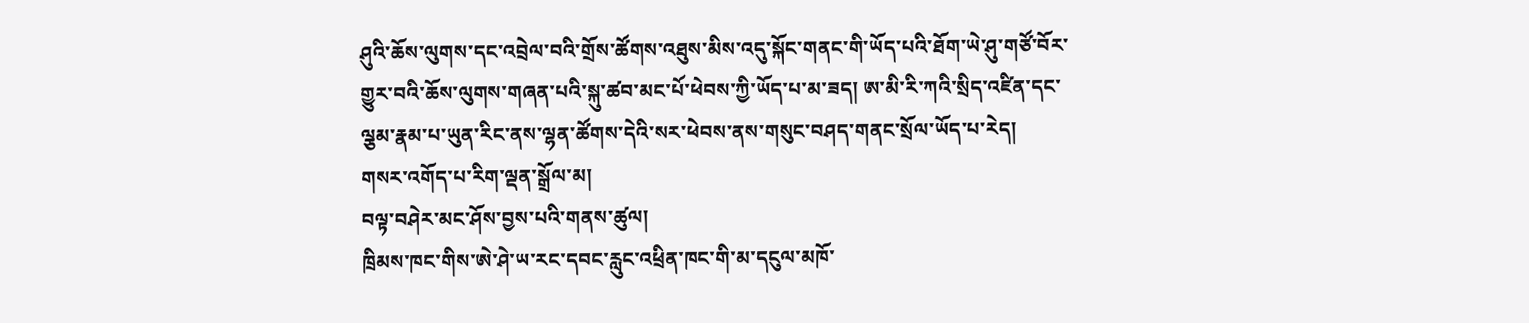ཤུའི་ཆོས་ལུགས་དང་འབྲེལ་བའི་གྲོས་ཚོགས་འཐུས་མིས་འདུ་སྐོང་གནང་གི་ཡོད་པའི་ཐོག་ཡེ་ཤུ་གཙོ་བོར་གྱུར་བའི་ཆོས་ལུགས་གཞན་པའི་སྐུ་ཚབ་མང་པོ་ཕེབས་ཀྱི་ཡོད་པ་མ་ཟད། ཨ་མི་རི་ཀའི་སྲིད་འཛིན་དང་ལྕམ་རྣམ་པ་ཡུན་རིང་ནས་ལྷན་ཚོགས་དེའི་སར་ཕེབས་ནས་གསུང་བཤད་གནང་སྲོལ་ཡོད་པ་རེད།
གསར་འགོད་པ་རིག་ལྡན་སྒྲོལ་མ།
བལྟ་བཤེར་མང་ཤོས་བྱས་པའི་གནས་ཚུལ།
ཁྲིམས་ཁང་གིས་ཨེ་ཤེ་ཡ་རང་དབང་རླུང་འཕྲིན་ཁང་གི་མ་དངུལ་མཁོ་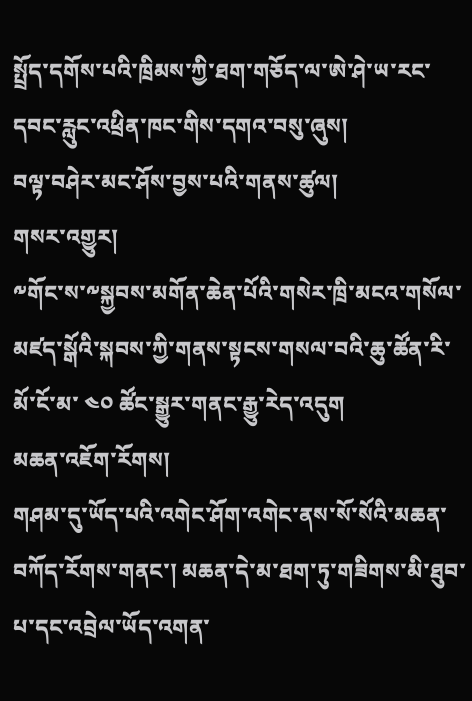སྤྲོད་དགོས་པའི་ཁྲིམས་ཀྱི་ཐག་གཅོད་ལ་ཨེ་ཤེ་ཡ་རང་དབང་རླུང་འཕྲིན་ཁང་གིས་དགའ་བསུ་ཞུས།
བལྟ་བཤེར་མང་ཤོས་བྱས་པའི་གནས་ཚུལ།
གསར་འགྱུར།
༸གོང་ས་༸སྐྱབས་མགོན་ཆེན་པོའི་གསེར་ཁྲི་མངའ་གསོལ་མཛད་སྒོའི་སྐབས་ཀྱི་གནས་སྟངས་གསལ་བའི་ཆུ་ཚོན་རི་མོ་ངོ་མ་ ༤༠ ཚོང་སྒྱུར་གནང་རྒྱུ་རེད་འདུག
མཆན་འཇོག་རོགས།
གཤམ་དུ་ཡོད་པའི་འགེང་ཤོག་འགེང་ནས་སོ་སོའི་མཆན་བཀོད་རོགས་གནང་། མཆན་དེ་མ་ཐག་ཏུ་གཟིགས་མི་ཐུབ་པ་དང་འབྲེལ་ཡོད་འགན་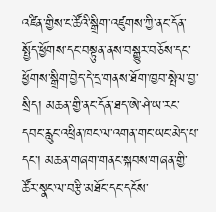འཛིན་གྱིས་ང་ཚོའི་སྒྲིག་འཛུགས་ཀྱི་ནང་དོན་སྤྱོད་ཕྱོགས་དང་བསྟུན་ནས་བསྒྱུར་བཅོས་དང་ཕྱོགས་སྒྲིག་བྱེད་དེ་དྲ་གནས་ཐོག་ཁྱབ་སྤེལ་བྱ་སྲིད། མཆན་གྱི་ནང་དོན་ཐད་ཨེ་ཤེ་ཡ་རང་དབང་རླུང་འཕྲིན་ཁང་ལ་འགན་གང་ཡང་མེད་པ་དང་། མཆན་གཞག་གནང་སྐབས་གཞན་གྱི་ཚོར་སྣང་ལ་བརྩི་མཐོང་དང་དངོས་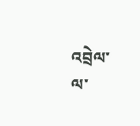འབྲེལ་ལ་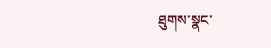ཐུགས་སྣང་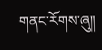གནང་རོགས་ཞུ༎